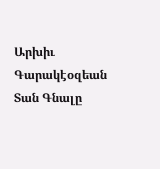Արխիւ
Գարակէօզեան Տան Գնալը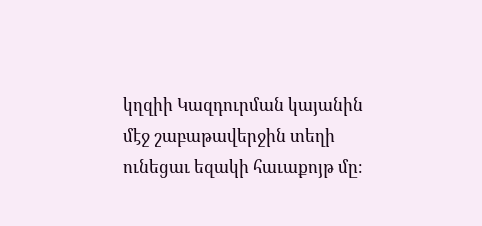կղզիի Կազդուրման կայանին մէջ շաբաթավերջին տեղի ունեցաւ եզակի հաւաքոյթ մը։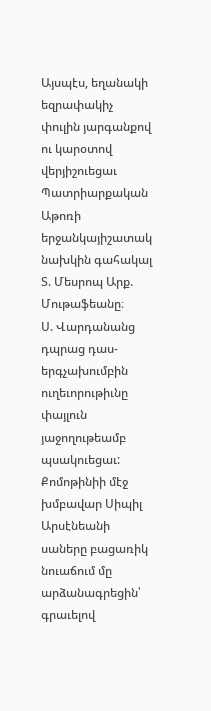Այսպէս, եղանակի եզրափակիչ փուլին յարգանքով ու կարօտով վերյիշուեցաւ Պատրիարքական Աթոռի երջանկայիշատակ նախկին գահակալ Տ. Մեսրոպ Արք. Մութաֆեանը։
Ս. Վարդանանց դպրաց դաս-երգչախումբին ուղեւորութիւնը փայլուն յաջողութեամբ պսակուեցաւ:
Քոմոթինիի մէջ խմբավար Սիպիլ Արսէնեանի սաները բացառիկ նուաճում մը արձանագրեցին՝ գրաւելով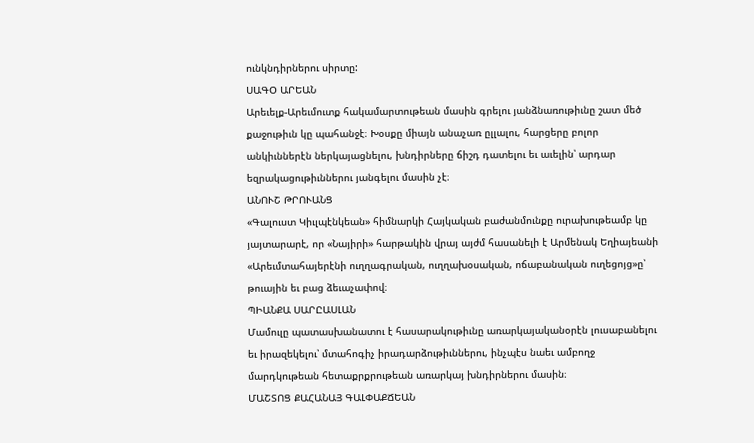ունկնդիրներու սիրտը:
ՍԱԳՕ ԱՐԵԱՆ
Արեւելք-Արեւմուտք հակամարտութեան մասին գրելու յանձնառութիւնը շատ մեծ քաջութիւն կը պահանջէ։ Խօսքը միայն անաչառ ըլլալու, հարցերը բոլոր անկիւններէն ներկայացնելու, խնդիրները ճիշդ դատելու եւ աւելին՝ արդար եզրակացութիւններու յանգելու մասին չէ։
ԱՆՈՒՇ ԹՐՈՒԱՆՑ
«Գալուստ Կիւլպէնկեան» հիմնարկի Հայկական բաժանմունքը ուրախութեամբ կը յայտարարէ, որ «Նայիրի» հարթակին վրայ այժմ հասանելի է Արմենակ Եղիայեանի «Արեւմտահայերէնի ուղղագրական, ուղղախօսական, ոճաբանական ուղեցոյց»ը՝ թուային եւ բաց ձեւաչափով։
ՊԻԱՆՔԱ ՍԱՐԸԱՍԼԱՆ
Մամուլը պատասխանատու է հասարակութիւնը առարկայականօրէն լուսաբանելու եւ իրազեկելու՝ մտահոգիչ իրադարձութիւններու, ինչպէս նաեւ ամբողջ մարդկութեան հետաքրքրութեան առարկայ խնդիրներու մասին։
ՄԱՇՏՈՑ ՔԱՀԱՆԱՅ ԳԱԼՓԱՔՃԵԱՆ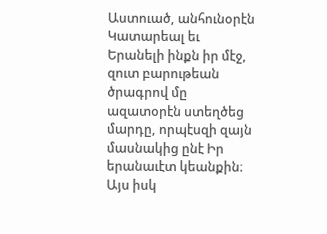Աստուած, անհունօրէն Կատարեալ եւ Երանելի ինքն իր մէջ, զուտ բարութեան ծրագրով մը ազատօրէն ստեղծեց մարդը, որպէսզի զայն մասնակից ընէ Իր երանաւէտ կեանքին։ Այս իսկ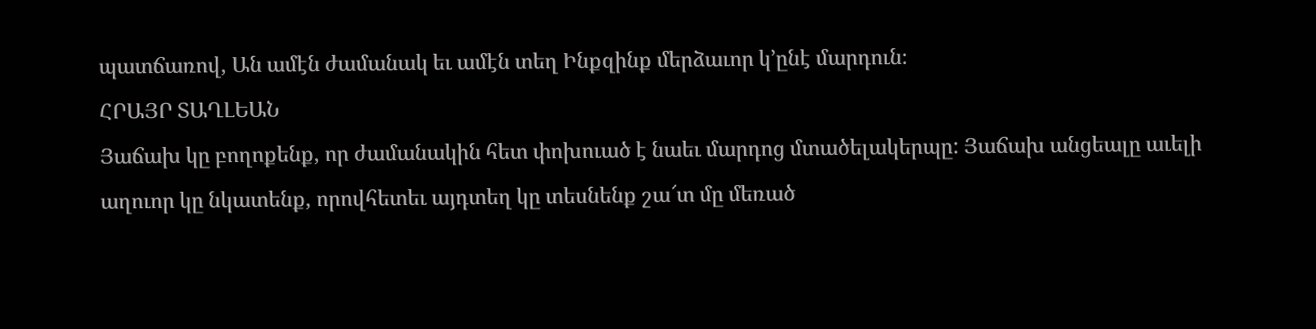պատճառով, Ան ամէն ժամանակ եւ ամէն տեղ Ինքզինք մերձաւոր կ՚ընէ մարդուն։
ՀՐԱՅՐ ՏԱՂԼԵԱՆ
Յաճախ կը բողոքենք, որ ժամանակին հետ փոխուած է նաեւ մարդոց մտածելակերպը: Յաճախ անցեալը աւելի աղուոր կը նկատենք, որովհետեւ այդտեղ կը տեսնենք շա՜տ մը մեռած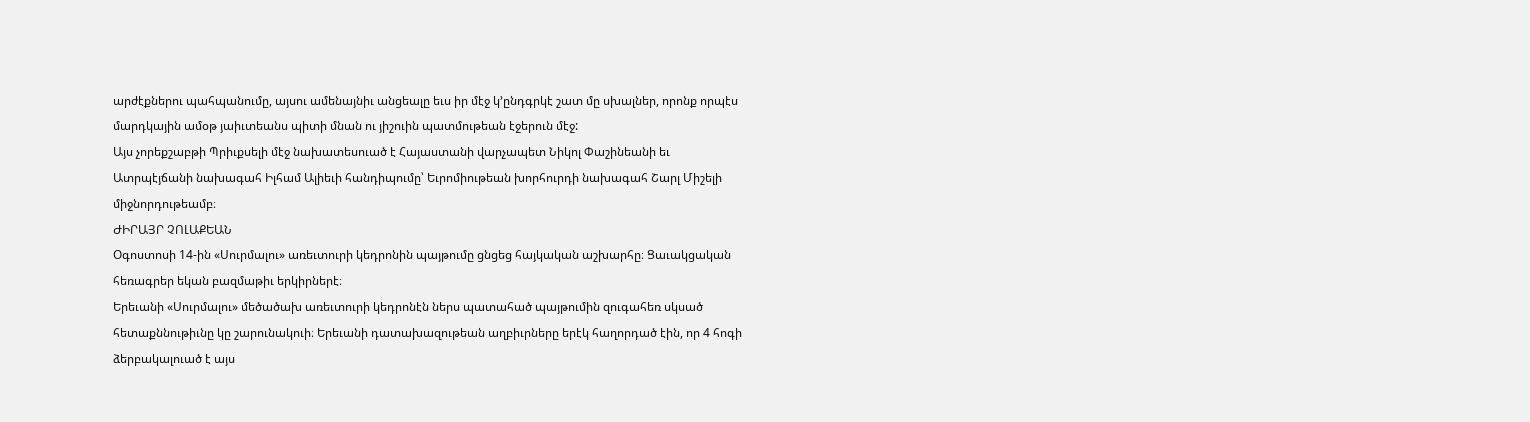արժէքներու պահպանումը, այսու ամենայնիւ անցեալը եւս իր մէջ կ՚ընդգրկէ շատ մը սխալներ, որոնք որպէս մարդկային ամօթ յաիւտեանս պիտի մնան ու յիշուին պատմութեան էջերուն մէջ:
Այս չորեքշաբթի Պրիւքսելի մէջ նախատեսուած է Հայաստանի վարչապետ Նիկոլ Փաշինեանի եւ Ատրպէյճանի նախագահ Իլհամ Ալիեւի հանդիպումը՝ Եւրոմիութեան խորհուրդի նախագահ Շարլ Միշելի միջնորդութեամբ։
ԺԻՐԱՅՐ ՉՈԼԱՔԵԱՆ
Օգոստոսի 14-ին «Սուրմալու» առեւտուրի կեդրոնին պայթումը ցնցեց հայկական աշխարհը։ Ցաւակցական հեռագրեր եկան բազմաթիւ երկիրներէ։
Երեւանի «Սուրմալու» մեծածախ առեւտուրի կեդրոնէն ներս պատահած պայթումին զուգահեռ սկսած հետաքննութիւնը կը շարունակուի։ Երեւանի դատախազութեան աղբիւրները երէկ հաղորդած էին, որ 4 հոգի ձերբակալուած է այս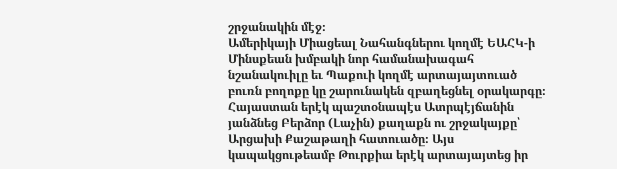շրջանակին մէջ։
Ամերիկայի Միացեալ Նահանգներու կողմէ ԵԱՀԿ-ի Մինսքեան խմբակի նոր համանախագահ նշանակուիլը եւ Պաքուի կողմէ արտայայտուած բուռն բողոքը կը շարունակեն զբաղեցնել օրակարգը։
Հայաստան երէկ պաշտօնապէս Ատրպէյճանին յանձնեց Բերձոր (Լաչին) քաղաքն ու շրջակայքը՝ Արցախի Քաշաթաղի հատուածը։ Այս կապակցութեամբ Թուրքիա երէկ արտայայտեց իր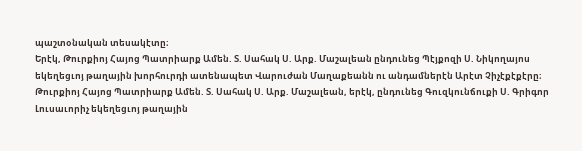պաշտօնական տեսակէտը։
Երէկ, Թուրքիոյ Հայոց Պատրիարք Ամեն. Տ. Սահակ Ս. Արք. Մաշալեան ընդունեց Պէյքոզի Ս. Նիկողայոս եկեղեցւոյ թաղային խորհուրդի ատենապետ Վարուժան Մաղաքեանն ու անդամներէն Արէտ Չիչէքէքէրը։
Թուրքիոյ Հայոց Պատրիարք Ամեն. Տ. Սահակ Ս. Արք. Մաշալեան, երէկ, ընդունեց Գուզկունճուքի Ս. Գրիգոր Լուսաւորիչ եկեղեցւոյ թաղային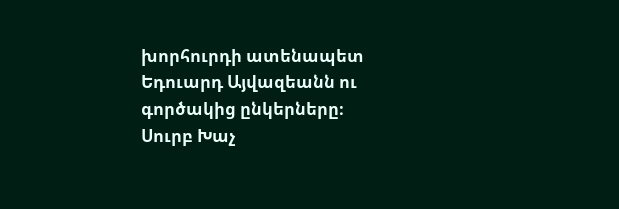խորհուրդի ատենապետ Եդուարդ Այվազեանն ու գործակից ընկերները։
Սուրբ Խաչ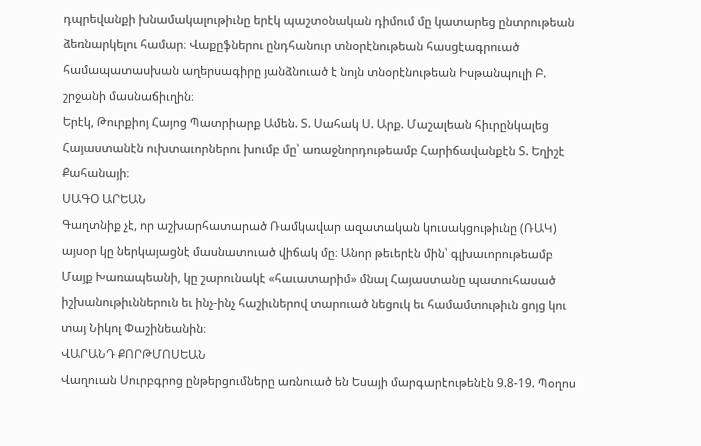դպրեվանքի խնամակալութիւնը երէկ պաշտօնական դիմում մը կատարեց ընտրութեան ձեռնարկելու համար։ Վաքըֆներու ընդհանուր տնօրէնութեան հասցէագրուած համապատասխան աղերսագիրը յանձնուած է նոյն տնօրէնութեան Իսթանպուլի Բ. շրջանի մասնաճիւղին։
Երէկ, Թուրքիոյ Հայոց Պատրիարք Ամեն. Տ. Սահակ Ս. Արք. Մաշալեան հիւրընկալեց Հայաստանէն ուխտաւորներու խումբ մը՝ առաջնորդութեամբ Հարիճավանքէն Տ. Եղիշէ Քահանայի։
ՍԱԳՕ ԱՐԵԱՆ
Գաղտնիք չէ, որ աշխարհատարած Ռամկավար ազատական կուսակցութիւնը (ՌԱԿ) այսօր կը ներկայացնէ մասնատուած վիճակ մը։ Անոր թեւերէն մին՝ գլխաւորութեամբ Մայք Խառապեանի, կը շարունակէ «հաւատարիմ» մնալ Հայաստանը պատուհասած իշխանութիւններուն եւ ինչ-ինչ հաշիւներով տարուած նեցուկ եւ համամտութիւն ցոյց կու տայ Նիկոլ Փաշինեանին։
ՎԱՐԱՆԴ ՔՈՐԹՄՈՍԵԱՆ
Վաղուան Սուրբգրոց ընթերցումները առնուած են Եսայի մարգարէութենէն 9.8-19. Պօղոս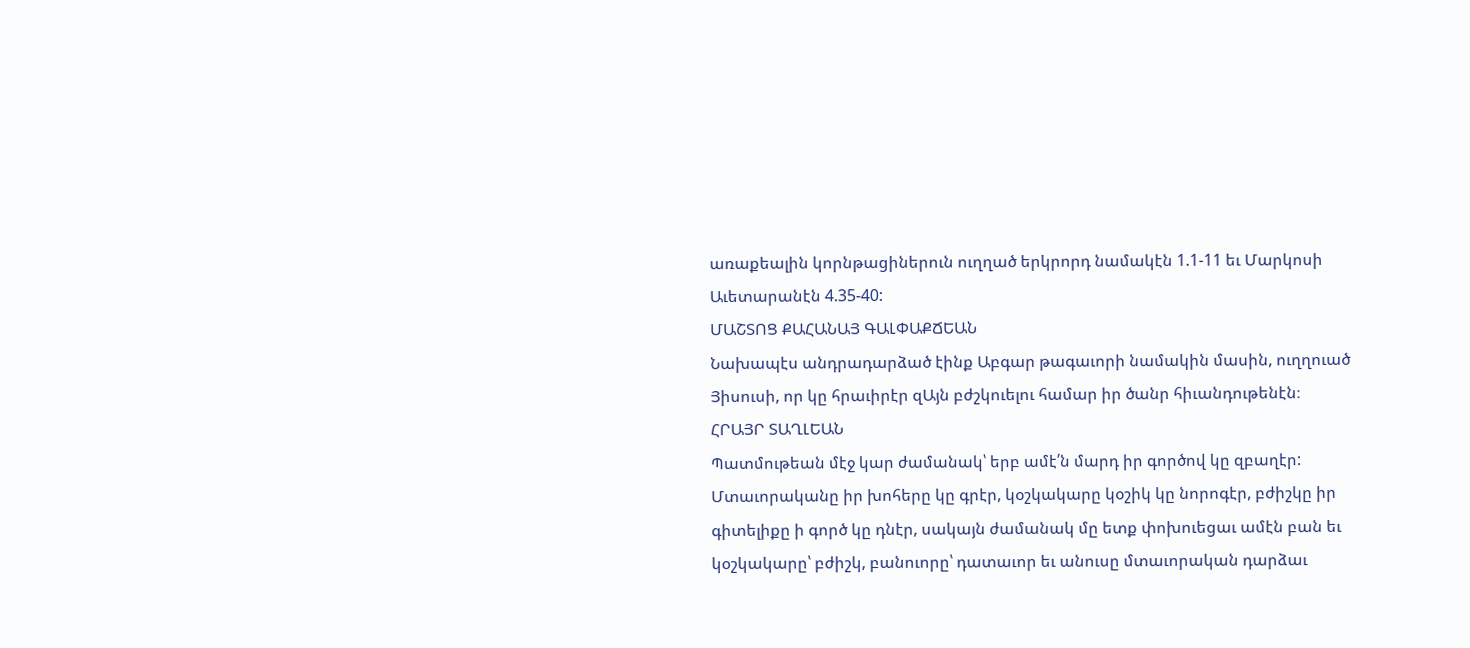առաքեալին կորնթացիներուն ուղղած երկրորդ նամակէն 1.1-11 եւ Մարկոսի Աւետարանէն 4.35-40:
ՄԱՇՏՈՑ ՔԱՀԱՆԱՅ ԳԱԼՓԱՔՃԵԱՆ
Նախապէս անդրադարձած էինք Աբգար թագաւորի նամակին մասին, ուղղուած Յիսուսի, որ կը հրաւիրէր զԱյն բժշկուելու համար իր ծանր հիւանդութենէն։
ՀՐԱՅՐ ՏԱՂԼԵԱՆ
Պատմութեան մէջ կար ժամանակ՝ երբ ամէ՛ն մարդ իր գործով կը զբաղէր: Մտաւորականը իր խոհերը կը գրէր, կօշկակարը կօշիկ կը նորոգէր, բժիշկը իր գիտելիքը ի գործ կը դնէր, սակայն ժամանակ մը ետք փոխուեցաւ ամէն բան եւ կօշկակարը՝ բժիշկ, բանուորը՝ դատաւոր եւ անուսը մտաւորական դարձաւ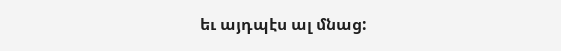եւ այդպէս ալ մնաց: